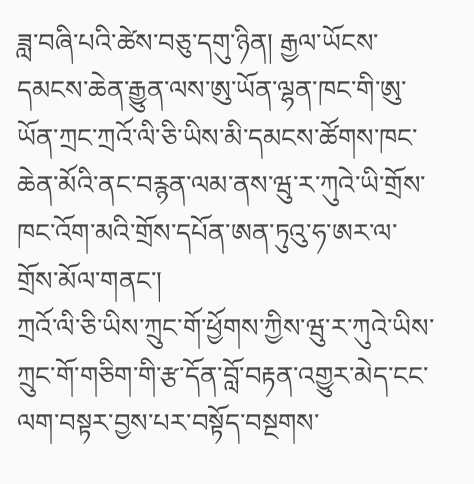ཟླ་བཞི་པའི་ཚེས་བཅུ་དགུ་ཉིན། རྒྱལ་ཡོངས་དམངས་ཆེན་རྒྱུན་ལས་ཨུ་ཡོན་ལྷན་ཁང་གི་ཨུ་ཡོན་ཀྲང་ཀྲའོ་ལི་ཅི་ཡིས་མི་དམངས་ཚོགས་ཁང་ཆེན་མོའི་ནང་བརྙན་ལམ་ནས་ཝུ་ར་ཀུའེ་ཡི་གྲོས་ཁང་འོག་མའི་གྲོས་དཔོན་ཨན་ཏུའུ་ཧ་ཨར་ལ་གྲོས་མོལ་གནང་།
ཀྲའོ་ལི་ཅི་ཡིས་ཀྲུང་གོ་ཕྱོགས་ཀྱིས་ཝུ་ར་ཀུའེ་ཡིས་ཀྲུང་གོ་གཅིག་གི་རྩ་དོན་བློ་བརྟན་འགྱུར་མེད་ངང་ལག་བསྟར་བྱས་པར་བསྟོད་བསྔགས་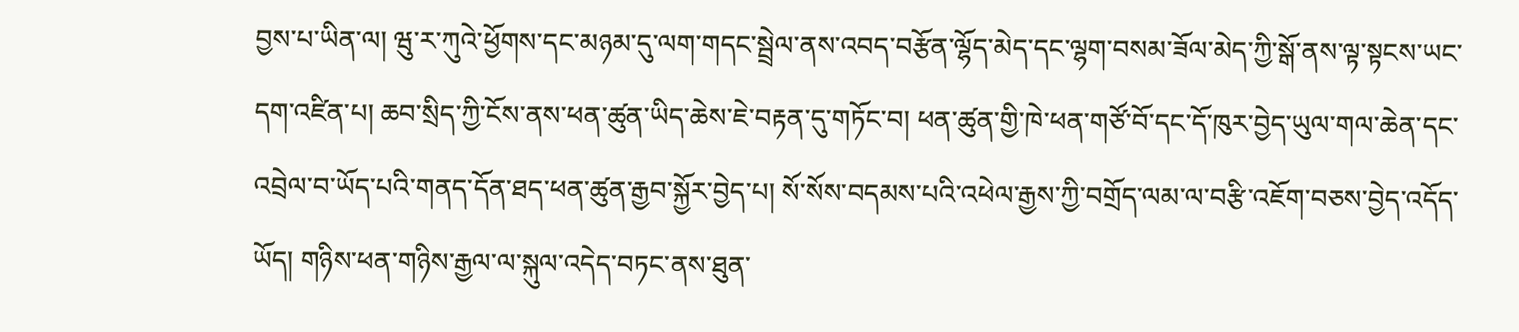བྱས་པ་ཡིན་ལ། ཝུ་ར་ཀུའེ་ཕྱོགས་དང་མཉམ་དུ་ལག་གདང་སྦྲེལ་ནས་འབད་བརྩོན་ལྷོད་མེད་དང་ལྷག་བསམ་ཟོལ་མེད་ཀྱི་སྒོ་ནས་ལྟ་སྟངས་ཡང་དག་འཛིན་པ། ཆབ་སྲིད་ཀྱི་ངོས་ནས་ཕན་ཚུན་ཡིད་ཆེས་ཇེ་བརྟན་དུ་གཏོང་བ། ཕན་ཚུན་གྱི་ཁེ་ཕན་གཙོ་བོ་དང་དོ་ཁུར་བྱེད་ཡུལ་གལ་ཆེན་དང་འབྲེལ་བ་ཡོད་པའི་གནད་དོན་ཐད་ཕན་ཚུན་རྒྱབ་སྐྱོར་བྱེད་པ། སོ་སོས་བདམས་པའི་འཕེལ་རྒྱས་ཀྱི་བགྲོད་ལམ་ལ་བརྩི་འཇོག་བཅས་བྱེད་འདོད་ཡོད། གཉིས་ཕན་གཉིས་རྒྱལ་ལ་སྐུལ་འདེད་བཏང་ནས་ཐུན་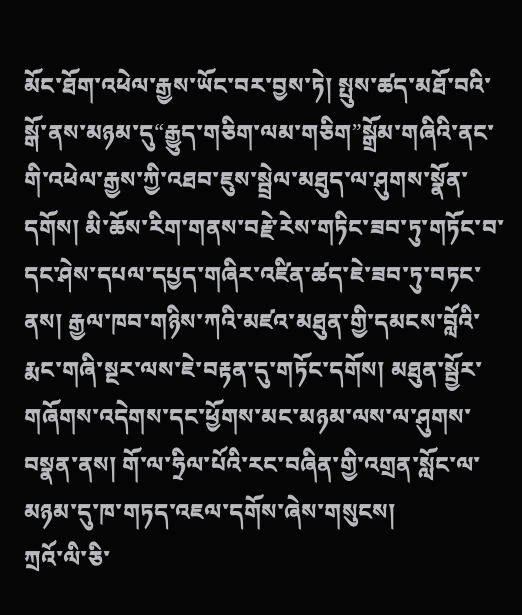མོང་ཐོག་འཕེལ་རྒྱས་ཡོང་བར་བྱས་ཏེ། སྤུས་ཚད་མཐོ་བའི་སྒོ་ནས་མཉམ་དུ“རྒྱུད་གཅིག་ལམ་གཅིག”སྒྲོམ་གཞིའི་ནང་གི་འཕེལ་རྒྱས་ཀྱི་འཐབ་ཇུས་སྦྲེལ་མཐུད་ལ་ཤུགས་སྣོན་དགོས། མི་ཆོས་རིག་གནས་བརྗེ་རེས་གཏིང་ཟབ་ཏུ་གཏོང་བ་དང་ཤེས་དཔལ་དཔྱད་གཞིར་འཛིན་ཚད་ཇེ་ཟབ་ཏུ་བཏང་ནས། རྒྱལ་ཁབ་གཉིས་ཀའི་མཛའ་མཐུན་གྱི་དམངས་བློའི་རྨང་གཞི་སྔར་ལས་ཇེ་བརྟན་དུ་གཏོང་དགོས། མཐུན་སྦྱོར་གཞོགས་འདེགས་དང་ཕྱོགས་མང་མཉམ་ལས་ལ་ཤུགས་བསྣན་ནས། གོ་ལ་ཧྲིལ་པོའི་རང་བཞིན་གྱི་འགྲན་སློང་ལ་མཉམ་དུ་ཁ་གཏད་འཇལ་དགོས་ཞེས་གསུངས།
ཀྲའོ་ལི་ཅི་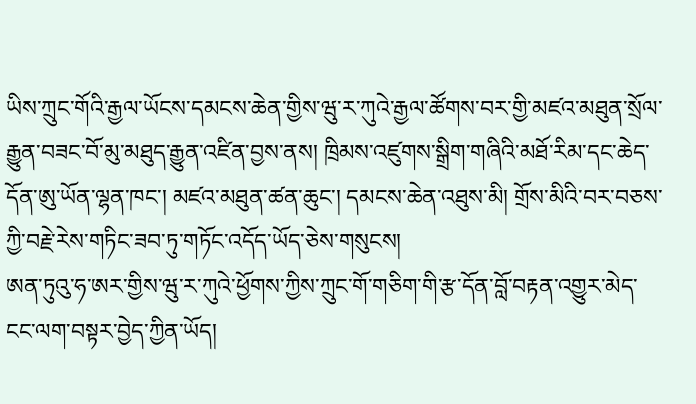ཡིས་ཀྲུང་གོའི་རྒྱལ་ཡོངས་དམངས་ཆེན་གྱིས་ཝུ་ར་ཀུའེ་རྒྱལ་ཚོགས་བར་གྱི་མཛའ་མཐུན་སྲོལ་རྒྱུན་བཟང་བོ་མུ་མཐུད་རྒྱུན་འཛིན་བྱས་ནས། ཁྲིམས་འཛུགས་སྒྲིག་གཞིའི་མཐོ་རིམ་དང་ཆེད་དོན་ཨུ་ཡོན་ལྷན་ཁང་། མཛའ་མཐུན་ཚན་ཆུང་། དམངས་ཆེན་འཐུས་མི། གྲོས་མིའི་བར་བཅས་ཀྱི་བརྗེ་རེས་གཏིང་ཟབ་ཏུ་གཏོང་འདོད་ཡོད་ཅེས་གསུངས།
ཨན་ཏུའུ་ཧ་ཨར་གྱིས་ཝུ་ར་ཀུའེ་ཕྱོགས་ཀྱིས་ཀྲུང་གོ་གཅིག་གི་རྩ་དོན་བློ་བརྟན་འགྱུར་མེད་ངང་ལག་བསྟར་བྱེད་ཀྱིན་ཡོད།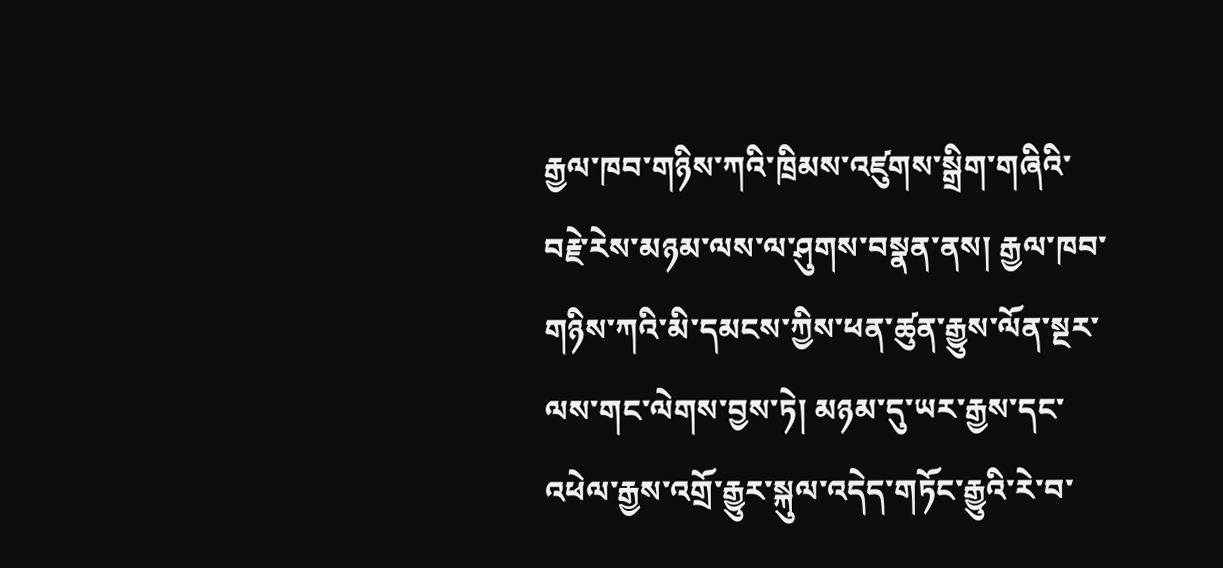རྒྱལ་ཁབ་གཉིས་ཀའི་ཁྲིམས་འཛུགས་སྒྲིག་གཞིའི་བརྗེ་རེས་མཉམ་ལས་ལ་ཤུགས་བསྣན་ནས། རྒྱལ་ཁབ་གཉིས་ཀའི་མི་དམངས་ཀྱིས་ཕན་ཚུན་རྒྱུས་ལོན་སྔར་ལས་གང་ལེགས་བྱས་ཏེ། མཉམ་དུ་ཡར་རྒྱས་དང་འཕེལ་རྒྱས་འགྲོ་རྒྱུར་སྐུལ་འདེད་གཏོང་རྒྱུའི་རེ་བ་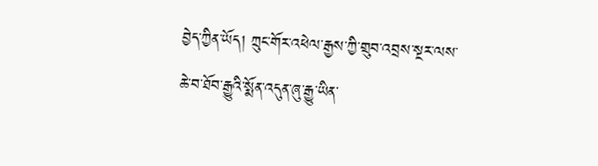བྱེད་ཀྱིན་ཡོད། ཀྲུང་གོར་འཕེལ་རྒྱས་ཀྱི་གྲུབ་འབྲས་སྔར་ལས་ཆེ་བ་ཐོབ་རྒྱུའི་སྨོན་འདུན་ཞུ་རྒྱུ་ཡིན་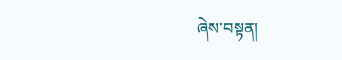ཞེས་བསྟན།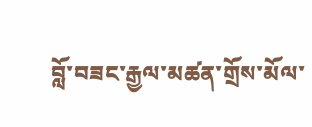བློ་བཟང་རྒྱལ་མཚན་གྲོས་མོལ་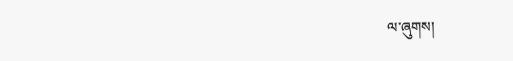ལ་ཞུགས།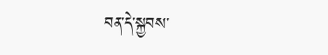བན་དེ་སྐྱབས་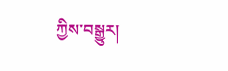ཀྱིས་བསྒྱུར།